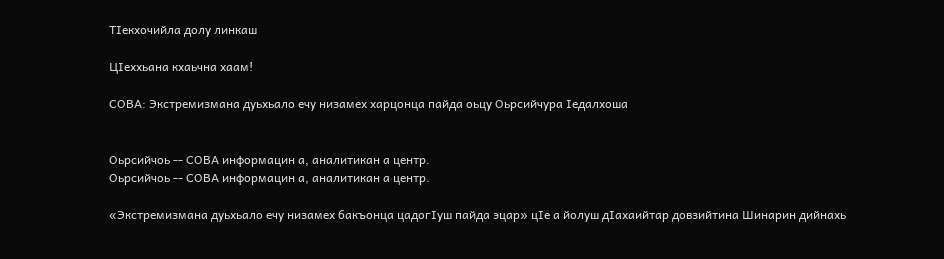ТIекхочийла долу линкаш

ЦIеххьана кхаьчна хаам!

СОВА: Экстремизмана дуьхьало ечу низамех харцонца пайда оьцу Оьрсийчура Iедалхоша


Оьрсийчоь -- СОВА информацин а, аналитикан а центр.
Оьрсийчоь -- СОВА информацин а, аналитикан а центр.

«Экстремизмана дуьхьало ечу низамех бакъонца цадогIуш пайда эцар» цIе а йолуш дIахаийтар довзийтина Шинарин дийнахь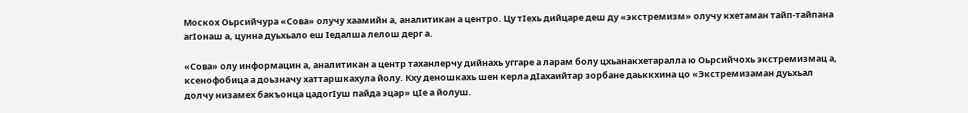Москох Оьрсийчура «Сова» олучу хаамийн а, аналитикан а центро. Цу тIехь дийцаре деш ду «экстремизм» олучу кхетаман тайп-тайпана агIонаш а, цунна дуьхьало еш Iедалша лелош дерг а.

«Сова» олу информацин а, аналитикан а центр таханлерчу дийнахь уггаре а ларам болу цхьанакхетаралла ю Оьрсийчохь экстремизмац а, ксенофобица а доьзначу хаттаршкахула йолу. Кху деношкахь шен керла дIахаийтар зорбане даьккхина цо «Экстремизаман дуьхьал долчу низамех бакъонца цадогIуш пайда эцар» цIе а йолуш.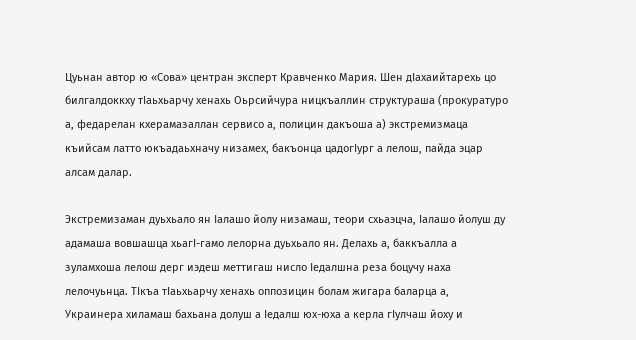Цуьнан автор ю «Сова» центран эксперт Кравченко Мария. Шен дIахаийтарехь цо билгалдоккху тIаьхьарчу хенахь Оьрсийчура ницкъаллин структураша (прокуратуро а, федарелан кхерамазаллан сервисо а, полицин дакъоша а) экстремизмаца къийсам латто юкъадаьхначу низамех, бакъонца цадогIург а лелош, пайда эцар алсам далар.

Экстремизаман дуьхьало ян Iалашо йолу низамаш, теори схьаэцча, Iалашо йолуш ду адамаша вовшашца хьагI-гамо лелорна дуьхьало ян. Делахь а, баккъалла а зуламхоша лелош дерг иэдеш меттигаш нисло Iедалшна реза боцучу наха лелочуьнца. ТIкъа тIаьхьарчу хенахь оппозицин болам жигара баларца а, Украинера хиламаш бахьана долуш а Iедалш юх-юха а керла гIулчаш йоху и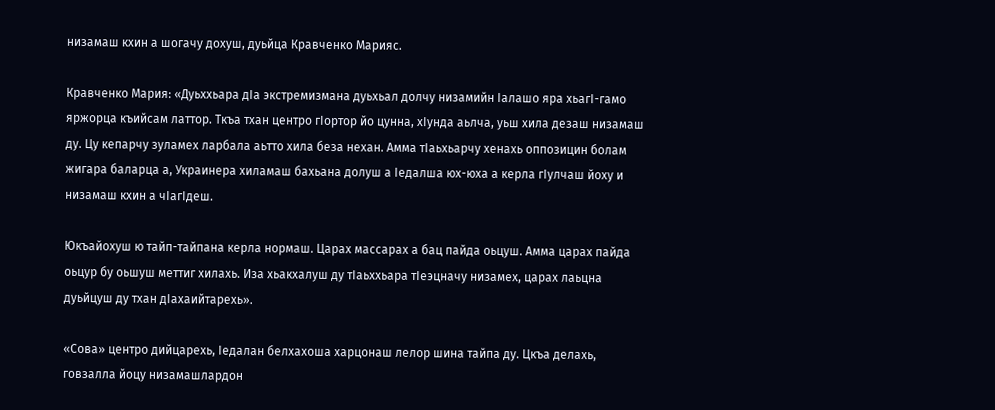низамаш кхин а шогачу дохуш, дуьйца Кравченко Марияс.

Кравченко Мария: «Дуьххьара дIа экстремизмана дуьхьал долчу низамийн Iалашо яра хьагI-гамо яржорца къийсам латтор. Ткъа тхан центро гIортор йо цунна, хIунда аьлча, уьш хила дезаш низамаш ду. Цу кепарчу зуламех ларбала аьтто хила беза нехан. Амма тIаьхьарчу хенахь оппозицин болам жигара баларца а, Украинера хиламаш бахьана долуш а Iедалша юх-юха а керла гIулчаш йоху и низамаш кхин а чIагIдеш.

Юкъайохуш ю тайп-тайпана керла нормаш. Царах массарах а бац пайда оьцуш. Амма царах пайда оьцур бу оьшуш меттиг хилахь. Иза хьакхалуш ду тIаьххьара тIеэцначу низамех, царах лаьцна дуьйцуш ду тхан дIахаийтарехь».

«Сова» центро дийцарехь, Iедалан белхахоша харцонаш лелор шина тайпа ду. Цкъа делахь, говзалла йоцу низамашлардон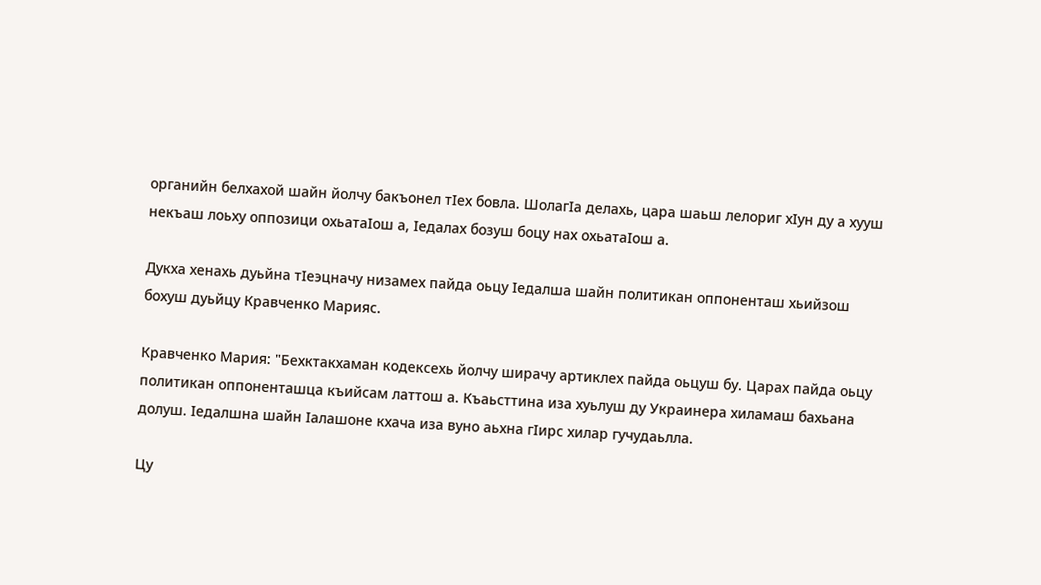органийн белхахой шайн йолчу бакъонел тIех бовла. ШолагIа делахь, цара шаьш лелориг хIун ду а хууш некъаш лоьху оппозици охьатаIош а, Iедалах бозуш боцу нах охьатаIош а.

Дукха хенахь дуьйна тIеэцначу низамех пайда оьцу Iедалша шайн политикан оппоненташ хьийзош бохуш дуьйцу Кравченко Марияс.

Кравченко Мария: "Бехктакхаман кодексехь йолчу ширачу артиклех пайда оьцуш бу. Царах пайда оьцу политикан оппоненташца къийсам латтош а. Къаьсттина иза хуьлуш ду Украинера хиламаш бахьана долуш. Iедалшна шайн Iалашоне кхача иза вуно аьхна гIирс хилар гучудаьлла.

Цу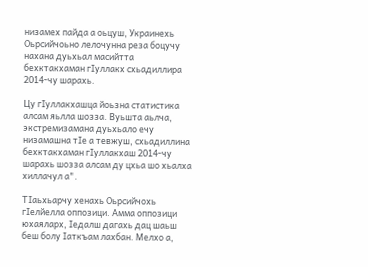низамех пайда а оьцуш, Украинехь Оьрсийчоьно лелочунна реза боцучу нахана дуьхьал масийтта бехктакхаман гIуллакх схьадиллира 2014-чу шарахь.

Цу гIуллакхашца йоьзна статистика алсам яьлла шозза. Вуьшта аьлча, экстремизамана дуьхьало ечу низамашна тIе а тевжуш, схьадиллина бехктакхаман гIуллакхаш 2014-чу шарахь шозза алсам ду цхьа шо хьалха хиллачул а".

ТIаьхьарчу хенахь Оьрсийчохь гIелйелла оппозици. Амма оппозици юхаяларх, Iедалш дагахь дац шаьш беш болу Iаткъам лахбан. Мелхо а,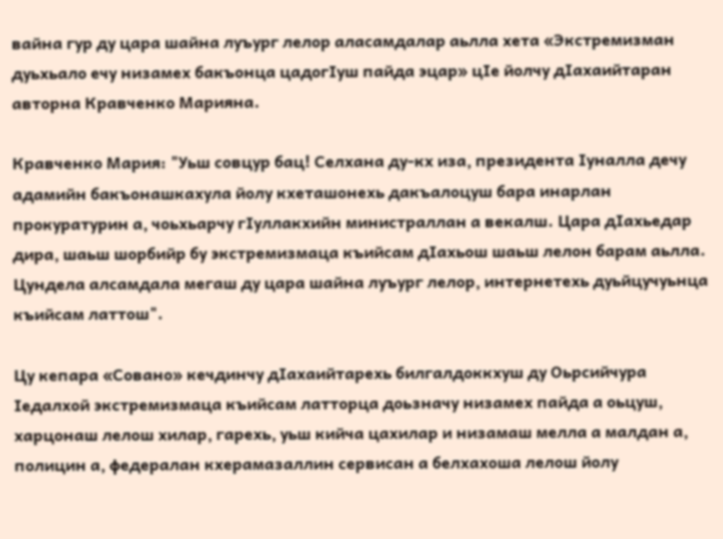вайна гур ду цара шайна луъург лелор аласамдалар аьлла хета «Экстремизман дуьхьало ечу низамех бакъонца цадогIуш пайда эцар» цIе йолчу дIахаийтаран авторна Кравченко Марияна.

Кравченко Мария: "Уьш совцур бац! Селхана ду-кх иза, президента Iуналла дечу адамийн бакъонашкахула йолу кхеташонехь дакъалоцуш бара инарлан прокуратурин а, чоьхьарчу гIуллакхийн министраллан а векалш. Цара дIахьедар дира, шаьш шорбийр бу экстремизмаца къийсам дIахьош шаьш лелон барам аьлла. Цундела алсамдала мегаш ду цара шайна луъург лелор, интернетехь дуьйцучуьнца къийсам латтош".

Цу кепара «Совано» кечдинчу дIахаийтарехь билгалдоккхуш ду Оьрсийчура Iедалхой экстремизмаца къийсам латторца доьзначу низамех пайда а оьцуш, харцонаш лелош хилар, гарехь, уьш кийча цахилар и низамаш мелла а малдан а, полицин а, федералан кхерамазаллин сервисан а белхахоша лелош йолу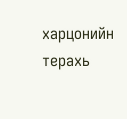харцонийн терахь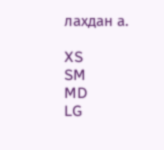лахдан а.

XS
SM
MD
LG